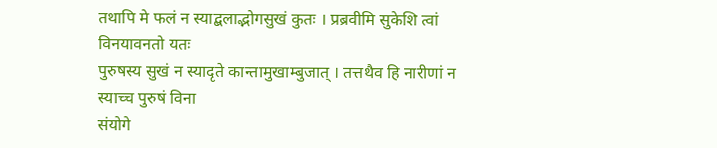तथापि मे फलं न स्याद्बलाद्भोगसुखं कुतः । प्रब्रवीमि सुकेशि त्वां विनयावनतो यतः
पुरुषस्य सुखं न स्यादृते कान्तामुखाम्बुजात् । तत्तथैव हि नारीणां न स्याच्च पुरुषं विना
संयोगे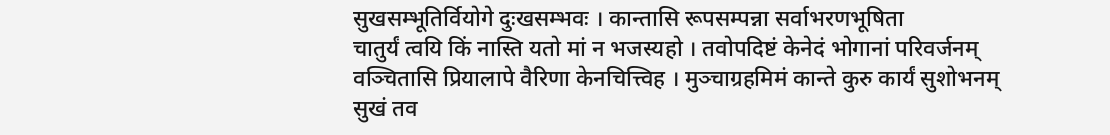सुखसम्भूतिर्वियोगे दुःखसम्भवः । कान्तासि रूपसम्पन्ना सर्वाभरणभूषिता
चातुर्यं त्वयि किं नास्ति यतो मां न भजस्यहो । तवोपदिष्टं केनेदं भोगानां परिवर्जनम्
वञ्चितासि प्रियालापे वैरिणा केनचित्त्विह । मुञ्चाग्रहमिमं कान्ते कुरु कार्यं सुशोभनम्
सुखं तव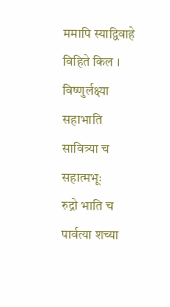ममापि स्याद्विवाहे विहिते किल । विष्णुर्लक्ष्या सहाभाति सावित्र्या च सहात्मभूः
रुद्रो भाति च पार्वत्या शच्या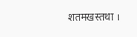शतमखस्तथा ।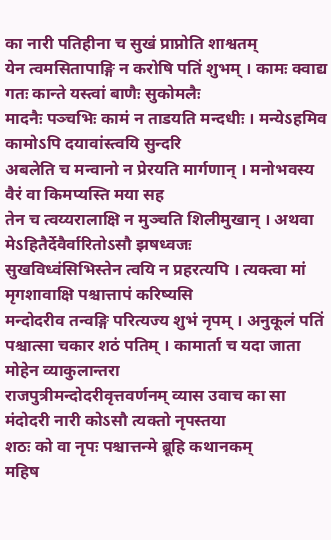का नारी पतिहीना च सुखं प्राप्नोति शाश्वतम्
येन त्वमसितापाङ्गि न करोषि पतिं शुभम् । कामः क्वाद्य गतः कान्ते यस्त्वां बाणैः सुकोमलैः
मादनैः पञ्चभिः कामं न ताडयति मन्दधीः । मन्येऽहमिव कामोऽपि दयावांस्त्वयि सुन्दरि
अबलेति च मन्वानो न प्रेरयति मार्गणान् । मनोभवस्य वैरं वा किमप्यस्ति मया सह
तेन च त्वय्यरालाक्षि न मुञ्चति शिलीमुखान् । अथवा मेऽहितैर्देवैर्वारितोऽसौ झषध्वजः
सुखविध्वंसिभिस्तेन त्वयि न प्रहरत्यपि । त्यक्त्वा मां मृगशावाक्षि पश्चात्तापं करिष्यसि
मन्दोदरीव तन्वङ्गि परित्यज्य शुभं नृपम् । अनुकूलं पतिं पश्चात्सा चकार शठं पतिम् । कामार्ता च यदा जाता मोहेन व्याकुलान्तरा
राजपुत्रीमन्दोदरीवृत्तवर्णनम् व्यास उवाच का सा मंदोदरी नारी कोऽसौ त्यक्तो नृपस्तया
शठः को वा नृपः पश्चात्तन्मे ब्रूहि कथानकम्
महिष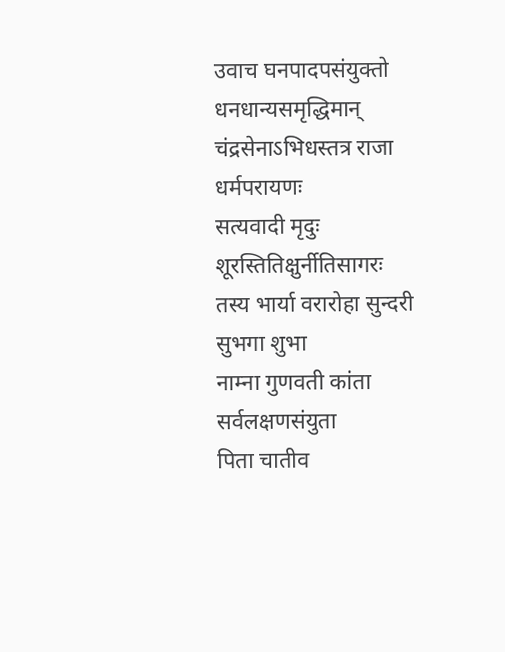उवाच घनपादपसंयुक्तो धनधान्यसमृद्धिमान्
चंद्रसेनाऽभिधस्तत्र राजा धर्मपरायणः
सत्यवादी मृदुः शूरस्तितिक्षुर्नीतिसागरः
तस्य भार्या वरारोहा सुन्दरी सुभगा शुभा
नाम्ना गुणवती कांता सर्वलक्षणसंयुता
पिता चातीव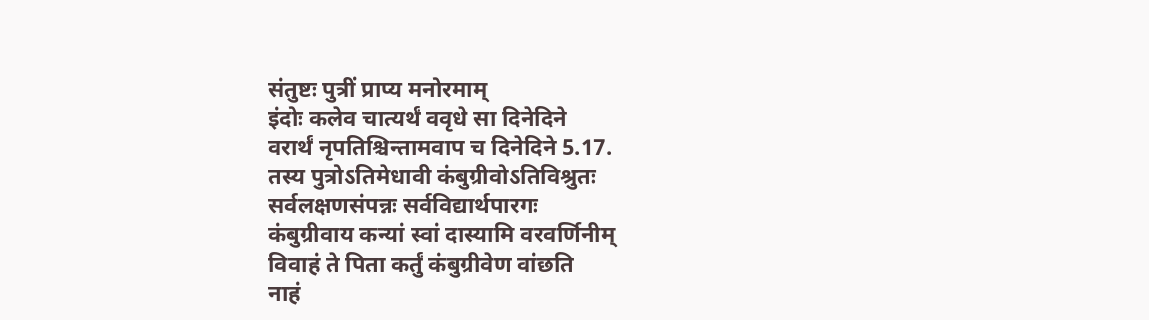संतुष्टः पुत्रीं प्राप्य मनोरमाम्
इंदोः कलेव चात्यर्थं ववृधे सा दिनेदिने
वरार्थं नृपतिश्चिन्तामवाप च दिनेदिने 5.17.
तस्य पुत्रोऽतिमेधावी कंबुग्रीवोऽतिविश्रुतः
सर्वलक्षणसंपन्नः सर्वविद्यार्थपारगः
कंबुग्रीवाय कन्यां स्वां दास्यामि वरवर्णिनीम्
विवाहं ते पिता कर्तुं कंबुग्रीवेण वांछति
नाहं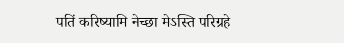पतिं करिष्यामि नेच्छा मेऽस्ति परिग्रहे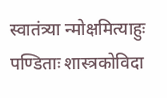स्वातंत्र्या न्मोक्षमित्याहुः पण्डिताः शास्त्रकोविदा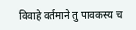विवाहे वर्तमाने तु पावकस्य च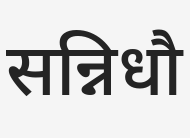सन्निधौ